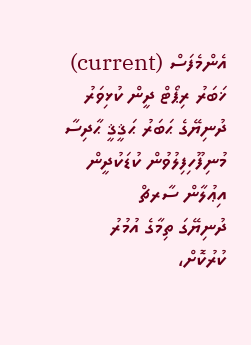އެންމެފަސް (current) ޚަބަރު ރިޕޯޓް ދީން ކުޅިވަރު ދުނިޔޭގެ ޙަބަރު ޙަޤީޤީ ޙާދިސާ މުނިފޫހިފިލުވުން ކުޑަކުދީން އިޢުލާން ސާރޗް
ދުނިޔޭގަ ތިމާގެ އުމުރު ކުރުކޮށް،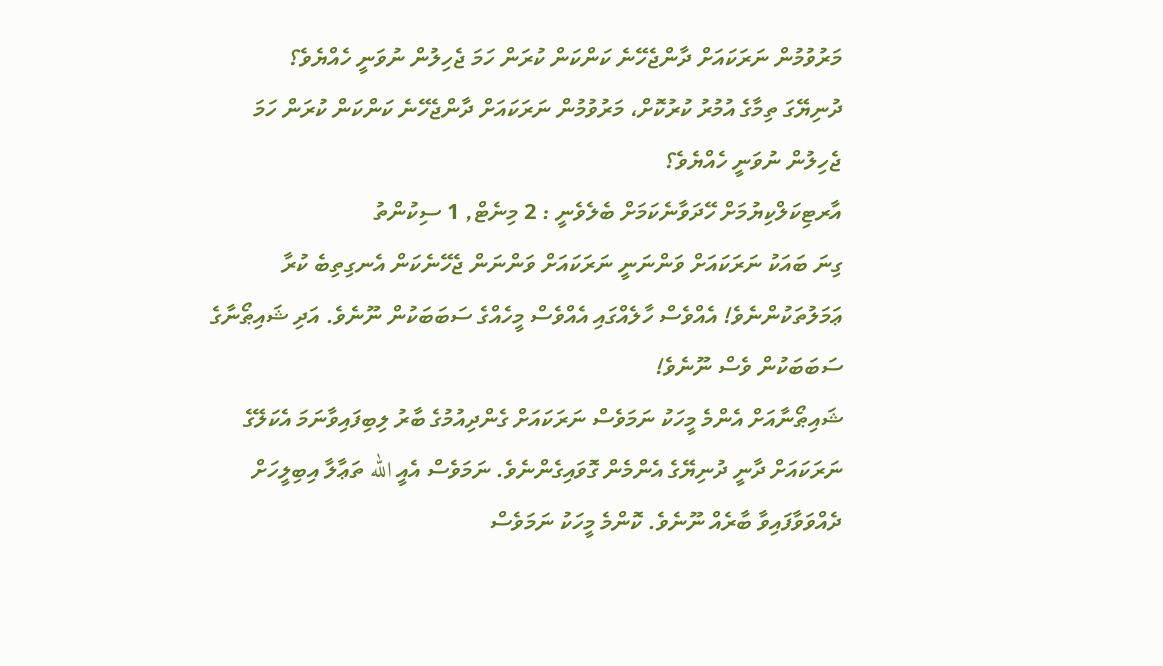މަރުވުމުން ނަރަކައަށް ދާންޖެހޭނެ ކަންކަން ކުރަން ހަމަ ޖެހިލުން ނުވަނީ ހެއްޔެވެ؟
ދުނިޔޭގަ ތިމާގެ އުމުރު ކުރުކޮށް، މަރުވުމުން ނަރަކައަށް ދާންޖެހޭނެ ކަންކަން ކުރަން ހަމަ ޖެހިލުން ނުވަނީ ހެއްޔެވެ؟
އާރޓިކަލްކިޔުމަށް ހޭދަވާނެކަމަށް ބެލެވެނީ : 2 މިނެޓް, 1 ސިކުންތު
ގިނަ ބައަކު ނަރަކައަށް ވަންނަނީ ނަރަކައަށް ވަންނަން ޖެހޭނެކަން އެނގިތިބެ ކުރާ ޢަމަލުތަކުންނެވެ! އެއްވެސް ހާލެއްގައި އެއްވެސް މީހެއްގެ ސަބަބަކުން ނޫނެވެ. އަދި ޝައިޠޯނާގެ ސަބަބަކުން ވެސް ނޫނެވެ!
ޝައިޠޯނާއަށް އެންމެ މީހަކު ނަމަވެސް ނަރަކައަށް ގެންދިއުމުގެ ބާރު ލިބިފައިވާނަމަ އެކަލޭގެ ނަރަކައަށް ދާނީ ދުނިޔޭގެ އެންމެން ގޮވައިގެންނެވެ. ނަމަވެސް އެއީ الله ތަޢާލާ އިބިލީހަށް ދެއްވަވާފައިވާ ބާރެއް ނޫނެވެ. ކޮންމެ މީހަކު ނަމަވެސް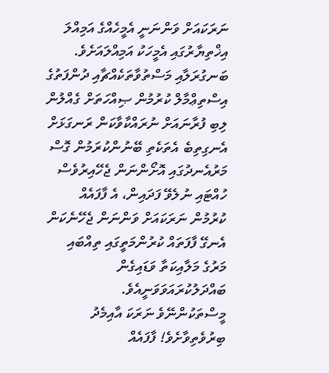ނަރަކައަށް ވަންނަނީ އެމީހެއްގެ އަމިއްލަ އިޚްތިޔާރުގައި އެމީހަކު އަމިއްލައަށެވެ.
ބަނގުރަލާއި މަސްތުވާތަކެއްޗާއި ދުންފަތުގެ އިސްތިޢްމާލް ކުރުމުން ޞިއްހަތަށް ގެއްލުން ލިބި ފުރާނައަށް ނުރައްކާވާކަން ރަނގަޅަށް އެނގިތިބެ އެތަކެތި ބޭނުންކުރަމުން ގޮސް މަރުއެނދުގައި އޮށޯންނަން ޖެހޭއިރުވެސް ހުއްޓައި ނުލެވޭ ފަދައިން، އެ ފާފައެއް ކުރުމުން ނަރަކައަށް ވަންނަން ޖެހޭނެކަން އެނގޭ ފާފަތައް ކުރުންމަތީގައި ތިއްބައި މަރުގެ މަލާއިކަތާ ވަޑައިގެން ބައްދަލުކުރައަވަވަނީއެވެ.
މީސްތަކުންނޭވެ ނަރަކަ އާއިމެދު ބިރުވެތިވާށެވެ! ފާފައެއް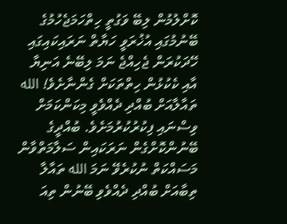ކޮށްލުމުން ލިބޭ ވަގުތީ ހިތްހަމަޖެހުމުގެ ބޭނުމުގައި އުޚުރަވީ ހަޔާތް ނަރައިކައިގައި ހޭދަކުރަން ޖެހިއްޖެ ނަމަ ލިބޭނެ އަނިޔާ އާއި ކެކުޅުން ހިތްތަކަށް ގެންނާށެވެ! الله ތައާލާއަށް ބުއްދި ދެއްވެވީ މިކަންކަމަށް ވިސްނައި ފިކުރުކުރުމަށެވެ. ބުއްދީގެ ބޭނުންކޮށްގެން ނަރަކައިން ސަލާމަތްވާން މަސައްކަތް ނުކުރެވޭ ނަމަ الله ތައާލާ ތިބާއަށް ބުއްދި ދެއްވެވި ބޭނުން ތިއަ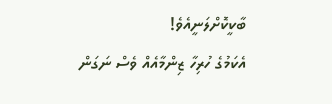ބާކީކޮށްލަނީއެވެ!
އެކަމުގެ ހުރިހާ ޒިންމާއެއް ވެސް ނަގަން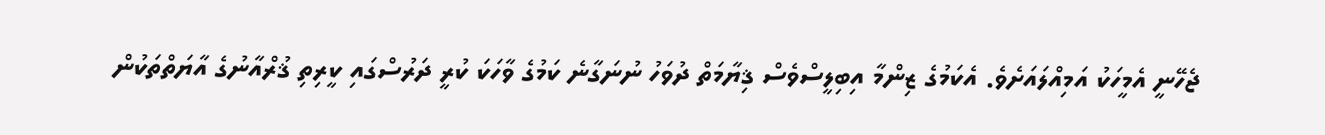ޖެހޭނީ އެމީހަކު އަމިއްލައަށެވެ. އެކަމުގެ ޒިންމާ އިބިލީސްވެސް ޤިޔާމަތް ދުވަހު ނުނަގާނެ ކަމުގެ ވާހަކަ ކުރީ ދަރުސްގައި ކީރިތި ޤުރްއާނުގެ އާޔަތްތަކުން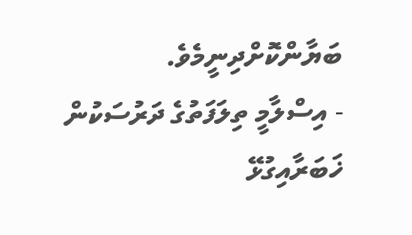ބަޔާންކޮށްދިނީމެވެ.
- އިސްލާމީ ތިލަފަތުގެ ދަރުސަކުން
ޚަބަރާއިގުޅޭ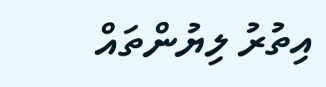އިތުރު ލިޔުންތައް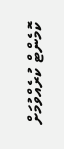ކޮމެންޓް ކުރެއްވުމަށް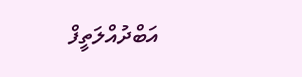އަބްދުއްލަތީފް